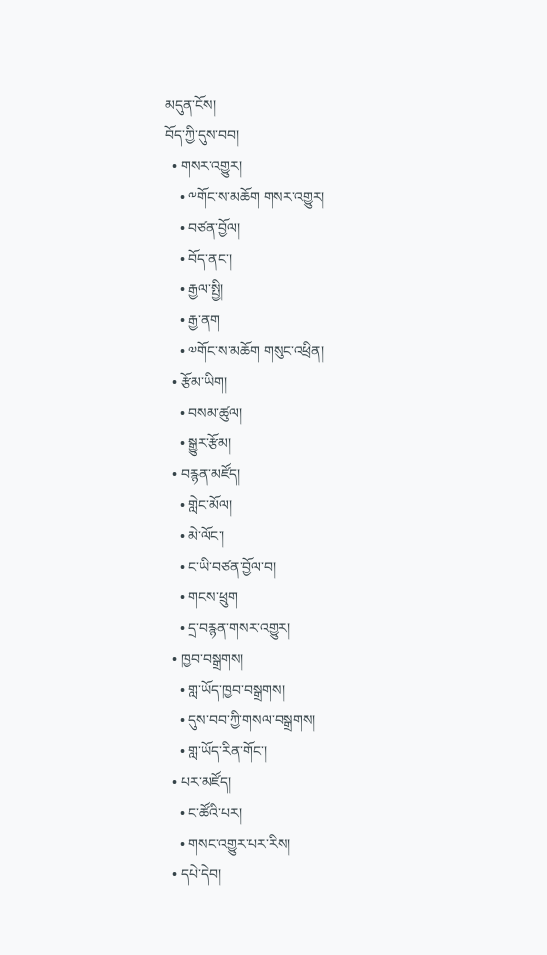མདུན་ངོས།
བོད་ཀྱི་དུས་བབ།
  • གསར་འགྱུར།
    • ༸གོང་ས་མཆོག གསར་འགྱུར།
    • བཙན་བྱོལ།
    • བོད་ནང་།
    • རྒྱལ་སྤྱི།
    • རྒྱ་ནག
    • ༧གོང་ས་མཆོག གསུང་འཕྲིན།
  • རྩོམ་ཡིག།
    • བསམ་ཚུལ།
    • སྒྱུར་རྩོམ།
  • བརྙན་མཛོད།
    • གླེང་མོལ།
    • མེ་ལོང་།
    • ང་ཡི་བཙན་བྱོལ་བ།
    • གངས་ཕྲུག
    • དྲ་བརྙན་གསར་འགྱུར།
  • ཁྱབ་བསྒྲགས།
    • གླ་ཡོད་ཁྱབ་བསྒྲགས།
    • དུས་བབ་ཀྱི་གསལ་བསྒྲགས།
    • གླ་ཡོད་རིན་གོང་།
  • པར་མཛོད།
    • ང་ཚོའི་པར།
    • གསང་འགྱུར་པར་རིས།
  • དཔེ་དེབ།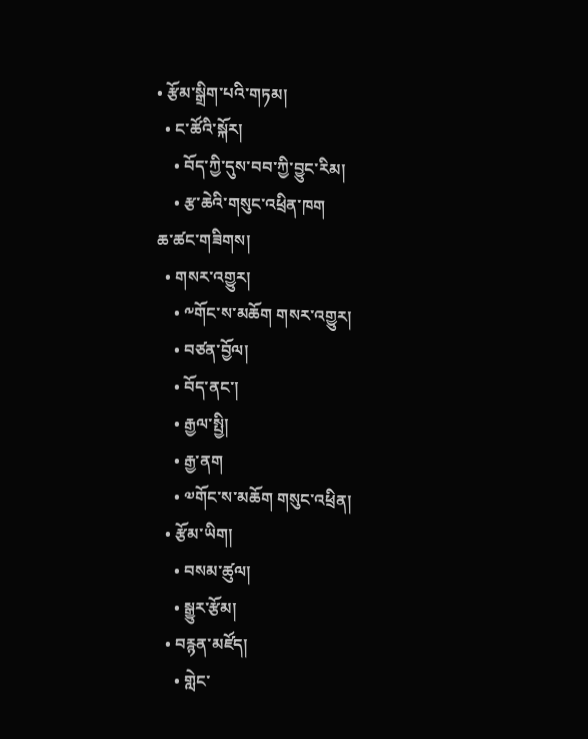• རྩོམ་སྒྲིག་པའི་གཏམ།
  • ང་ཚོའི་སྐོར།
    • བོད་ཀྱི་དུས་བབ་ཀྱི་བྱུང་རིམ།
    • རྩ་ཆེའི་གསུང་འཕྲིན་ཁག
ཆ་ཚང་གཟིགས།
  • གསར་འགྱུར།
    • ༸གོང་ས་མཆོག གསར་འགྱུར།
    • བཙན་བྱོལ།
    • བོད་ནང་།
    • རྒྱལ་སྤྱི།
    • རྒྱ་ནག
    • ༧གོང་ས་མཆོག གསུང་འཕྲིན།
  • རྩོམ་ཡིག།
    • བསམ་ཚུལ།
    • སྒྱུར་རྩོམ།
  • བརྙན་མཛོད།
    • གླེང་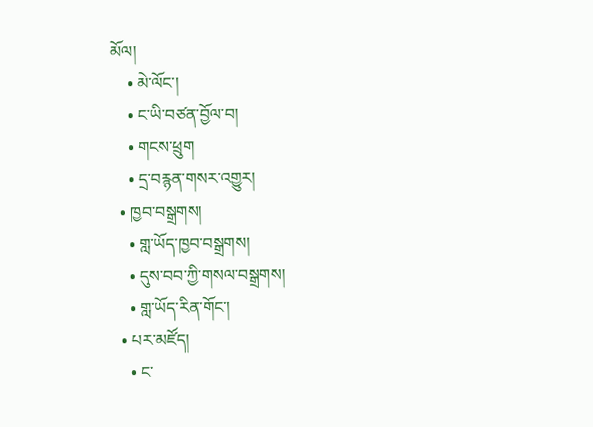མོལ།
    • མེ་ལོང་།
    • ང་ཡི་བཙན་བྱོལ་བ།
    • གངས་ཕྲུག
    • དྲ་བརྙན་གསར་འགྱུར།
  • ཁྱབ་བསྒྲགས།
    • གླ་ཡོད་ཁྱབ་བསྒྲགས།
    • དུས་བབ་ཀྱི་གསལ་བསྒྲགས།
    • གླ་ཡོད་རིན་གོང་།
  • པར་མཛོད།
    • ང་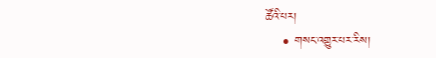ཚོའི་པར།
    • གསང་འགྱུར་པར་རིས།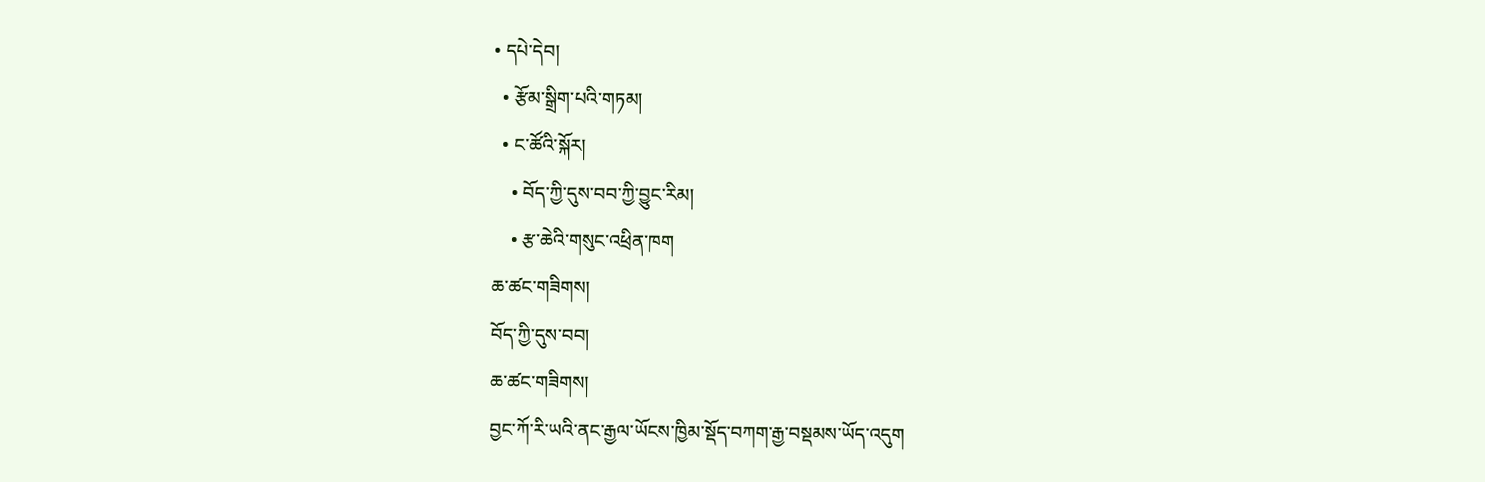• དཔེ་དེབ།
  • རྩོམ་སྒྲིག་པའི་གཏམ།
  • ང་ཚོའི་སྐོར།
    • བོད་ཀྱི་དུས་བབ་ཀྱི་བྱུང་རིམ།
    • རྩ་ཆེའི་གསུང་འཕྲིན་ཁག
ཆ་ཚང་གཟིགས།
བོད་ཀྱི་དུས་བབ།
ཆ་ཚང་གཟིགས།
བྱང་ཀོ་རི་ཡའི་ནང་རྒྱལ་ཡོངས་ཁྱིམ་སྡོད་བཀག་རྒྱ་བསྡམས་ཡོད་འདུག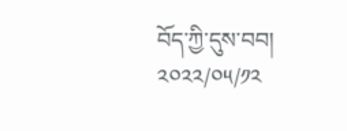བོད་ཀྱི་དུས་བབ།
༢༠༢༢/༠༥/༡༢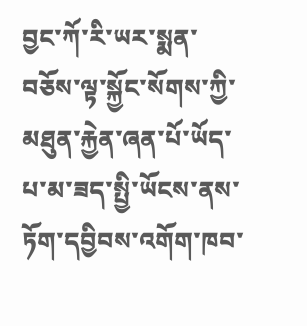བྱང་ཀོ་རི་ཡར་སྨན་བཅོས་ལྟ་སྐྱོང་སོགས་ཀྱི་མཐུན་རྐྱེན་ཞན་པོ་ཡོད་པ་མ་ཟད་སྤྱི་ཡོངས་ནས་ཏོག་དབྱིབས་འགོག་ཁབ་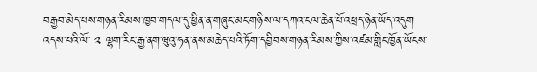བརྒྱབ་མེད་པས་གཉན་རིམས་ཁྱབ་གདལ་དུ་ཕྱིན་ན་གཞུང་མང་གཉིས་ལ་དཀའ་ངལ་ཆེན་པོ་འཕྲད་ཉེན་ཡོད་འདུག
འདས་པའི་ལོ་ ༢ ལྷག་རིང་རྒྱ་ནག་ཝུའུ་ཧན་ནས་མཆེད་པའི་ཏོག་དབྱིབས་གཉན་རིམས་ཀྱིས་འཛམ་གླིང་ཁྱོན་ཡོངས་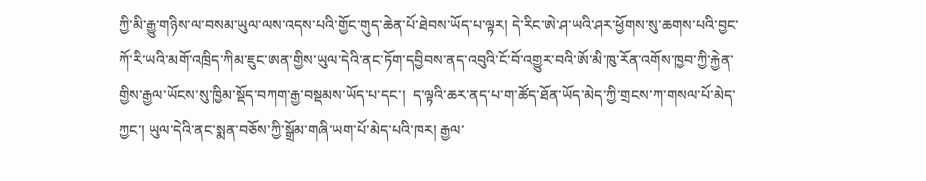ཀྱི་མི་རྒྱུ་གཉིས་ལ་བསམ་ཡུལ་ལས་འདས་པའི་གྱོང་གུད་ཆེན་པོ་ཐེབས་ཡོད་པ་ལྟར། དེ་རིང་ཨེ་ཤ་ཡའི་ཤར་ཕྱོགས་སུ་ཆགས་པའི་བྱང་ཀོ་རི་ཡའི་མགོ་འཁྲིད་ཀིམ་ཇུང་ཨན་གྱིས་ཡུལ་དེའི་ནང་ཏོག་དབྱིབས་ནད་འབུའི་ངོ་བོ་འགྱུར་བའི་ཨོ་མི་ཁུ་རོན་འགོས་ཁྱབ་ཀྱི་རྐྱེན་གྱིས་རྒྱལ་ཡོངས་སུ་ཁྱིམ་སྡོད་བཀག་རྒྱ་བསྡམས་ཡོད་པ་དང་།  ད་ལྟའི་ཆར་ནད་པ་ག་ཚོད་ཐོན་ཡོད་མེད་ཀྱི་གྲངས་ཀ་གསལ་པོ་མེད་ཀྱང་། ཡུལ་དེའི་ནང་སྨན་བཅོས་ཀྱི་སྒྲོམ་གཞི་ཡག་པོ་མེད་པའི་ཁར། རྒྱལ་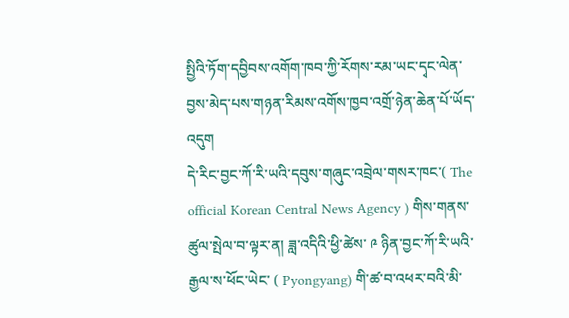སྤྱིའི་ཏོག་དབྱིབས་འགོག་ཁབ་ཀྱི་རོགས་རམ་ཡང་དྭང་ལེན་བྱས་མེད་པས་གཉན་རིམས་འགོས་ཁྱབ་འགྲོ་ཉེན་ཆེན་པོ་ཡོད་འདུག
དེ་རིང་བྱང་ཀོ་རི་ཡའི་དབུས་གཞུང་འབྲེལ་གསར་ཁང་( The official Korean Central News Agency ) གིས་གནས་ཚུལ་སྤེལ་བ་ལྟར་ན། ཟླ་འདིའི་ཕྱི་ཚེས་ ༩ ཉིན་བྱང་ཀོ་རི་ཡའི་རྒྱལ་ས་ཕོང་ཡེང་ ( Pyongyang) གི་ཚ་བ་འཕར་བའི་མི་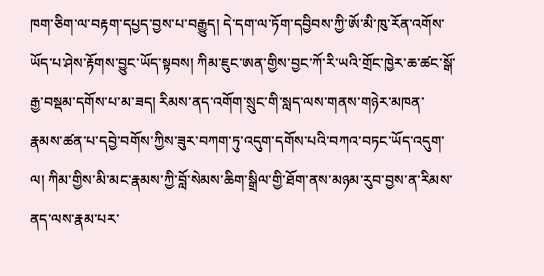ཁག་ཅིག་ལ་བརྟག་དཔྱད་བྱས་པ་བརྒྱུད། དེ་དག་ལ་ཏོག་དབྱིབས་ཀྱི་ཨོ་མི་ཁུ་རོན་འགོས་ཡོད་པ་ཤེས་རྟོགས་བྱུང་ཡོད་སྟབས། ཀིམ་ཇུང་ཨན་གྱིས་བྱང་ཀོ་རི་ཡའི་གྲོང་ཁྱེར་ཆ་ཚང་སྒོ་རྒྱ་བསྡམ་དགོས་པ་མ་ཟད། རིམས་ནད་འགོག་སྲུང་གི་སླད་ལས་གནས་གཉེར་མཁན་རྣམས་ཚན་པ་དབྱེ་བགོས་ཀྱིས་ཟུར་བཀག་ཏུ་འདུག་དགོས་པའི་བཀའ་བཏང་ཡོད་འདུག་ལ། ཀིམ་གྱིས་མི་མང་རྣམས་ཀྱི་བློ་སེམས་ཆིག་སྒྲིལ་གྱི་ཐོག་ནས་མཉམ་རུབ་བྱས་ན་རིམས་ནད་ལས་རྣམ་པར་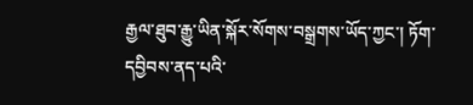རྒྱལ་ཐུབ་རྒྱུ་ཡིན་སྐོར་སོགས་བསྒྲགས་ཡོད་ཀྱང་། ཏོག་དབྱིབས་ནད་པའི་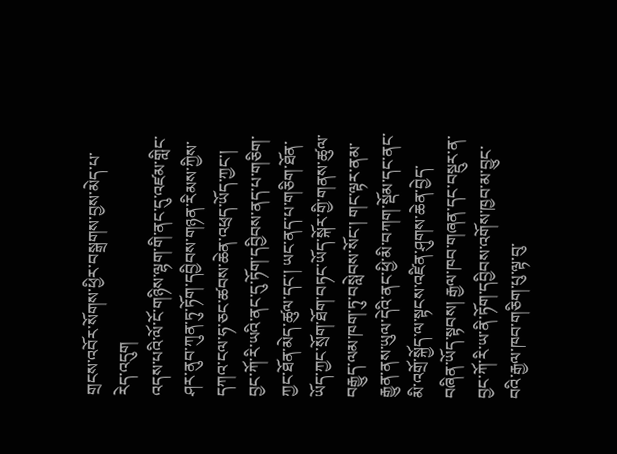གྲངས་འབོར་སོགས་ཕྱིར་བསྒྲགས་བྱས་མེད་པ་རེད་འདུག
འདས་པའི་ལོ་ངོ་གཉིས་ལྷག་གི་ནང་དུ་འཛམ་གླིང་ཤར་ནུབ་ཀུན་ཏུ་ཏོག་དབྱིབས་གཉན་རིམས་ཀྱིས་དཀའ་ངལ་ཧ་ཅང་ཚབས་ཆེན་འཕྲད་ཡོད་ཀྱང་། བྱང་ཀོ་རི་ཡའི་ནང་དུ་ཏོག་དབྱིབས་ནད་པ་གཅིག་ཀྱང་ཐོན་མེད་ཚུལ་དང་། ཡང་ནད་པ་གཅིག་ཐོན་ཡོད་ཀྱང་སྲོག་ཐོག་བཏང་ཡོད་སྐོར་གྱི་གནས་ཚུལ་བརྒྱུད་ལམ་ཁག་ཏུ་བསླེབས་སོང་། གང་ལྟར་ནམ་རྒྱུན་ནས་ཡུལ་དེའི་ནང་ཕྱི་མི་བཀག་སྡོམ་དང་ནང་མི་འགྲོ་སྐྱོད་ལ་སྟངས་འཛིན་ཤུགས་ཆེན་བྱེད་བཞིན་ཡོད་སྟབས། རྒྱལ་ཁབ་གཞན་དང་བསྡུར་ན་བྱང་ཀོ་རི་ཡ་ནི་ཏོག་དབྱིབས་འགོས་ཁྱབ་མ་བྱུང་བའི་རྒྱལ་ཁབ་གཅིག་པུ་ལྟ་བུ་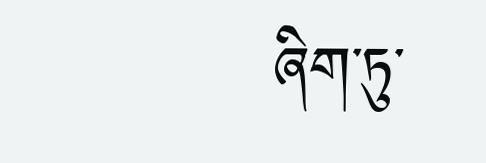ཞིག་ཏུ་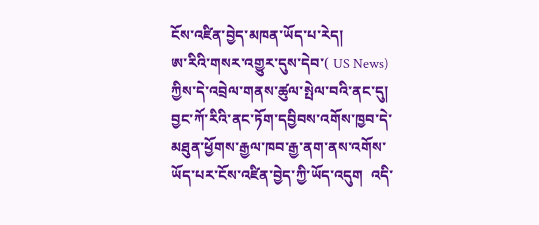ངོས་འཛིན་བྱེད་མཁན་ཡོད་པ་རེད།
ཨ་རིའི་གསར་འགྱུར་དུས་དེབ་( US News) ཀྱིས་དེ་འབྲེལ་གནས་ཚུལ་སྤེལ་བའི་ནང་དུ། བྱང་ཀོ་རིའི་ནང་ཏོག་དབྱིབས་འགོས་ཁྱབ་དེ་མཐུན་ཕྱོགས་རྒྱལ་ཁབ་རྒྱ་ནག་ནས་འགོས་ཡོད་པར་ངོས་འཛིན་བྱེད་ཀྱི་ཡོད་འདུག  འདི་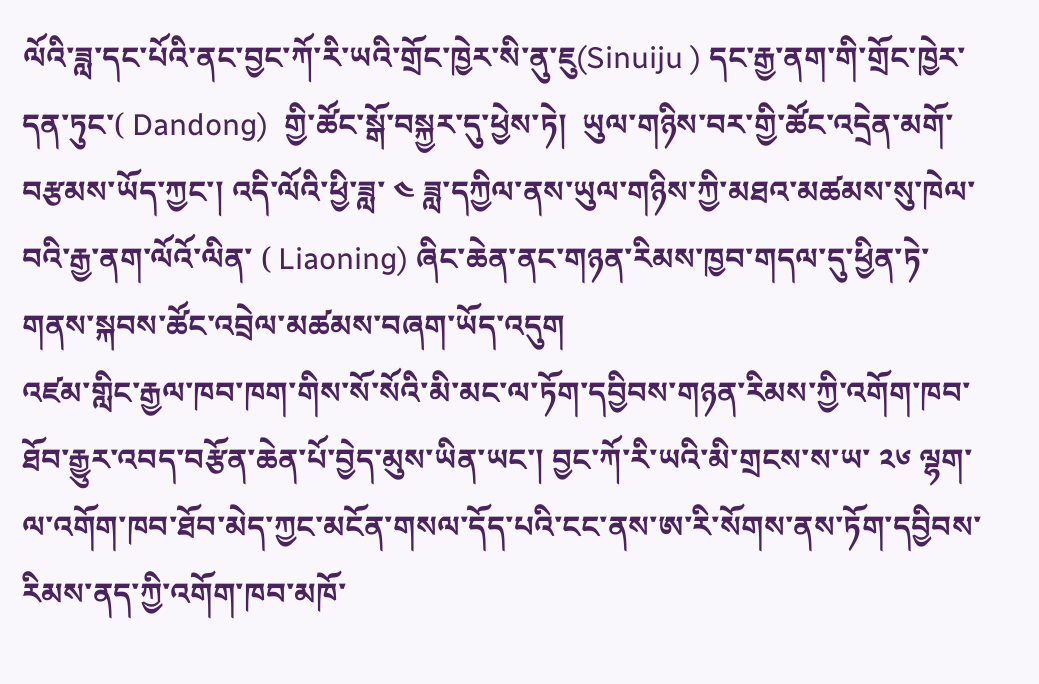ལོའི་ཟླ་དང་པོའི་ནང་བྱང་ཀོ་རི་ཡའི་གྲོང་ཁྱེར་སི་ནུ་ཇུ(Sinuiju ) དང་རྒྱ་ནག་གི་གྲོང་ཁྱེར་དན་ཏུང་( Dandong)  གྱི་ཚོང་སྒོ་བསྐྱར་དུ་ཕྱེས་ཏེ།  ཡུལ་གཉིས་བར་གྱི་ཚོང་འདྲེན་མགོ་བརྩམས་ཡོད་ཀྱང་། འདི་ལོའི་ཕྱི་ཟླ་ ༤ ཟླ་དཀྱིལ་ནས་ཡུལ་གཉིས་ཀྱི་མཐའ་མཚམས་སུ་ཁེལ་བའི་རྒྱ་ནག་ལོའོ་ལིན་ ( Liaoning) ཞིང་ཆེན་ནང་གཉན་རིམས་ཁྱབ་གདལ་དུ་ཕྱིན་ཏེ་གནས་སྐབས་ཚོང་འབྲེལ་མཚམས་བཞག་ཡོད་འདུག
འཛམ་གླིང་རྒྱལ་ཁབ་ཁག་གིས་སོ་སོའི་མི་མང་ལ་ཏོག་དབྱིབས་གཉན་རིམས་ཀྱི་འགོག་ཁབ་ཐོབ་རྒྱུར་འབད་བརྩོན་ཆེན་པོ་བྱེད་མུས་ཡིན་ཡང་། བྱང་ཀོ་རི་ཡའི་མི་གྲངས་ས་ཡ་ ༢༦ ལྷག་ལ་འགོག་ཁབ་ཐོབ་མེད་ཀྱང་མངོན་གསལ་དོད་པའི་ངང་ནས་ཨ་རི་སོགས་ནས་ཏོག་དབྱིབས་རིམས་ནད་ཀྱི་འགོག་ཁབ་མཁོ་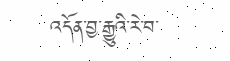འདོན་བྱ་རྒྱུའི་རེ་བ་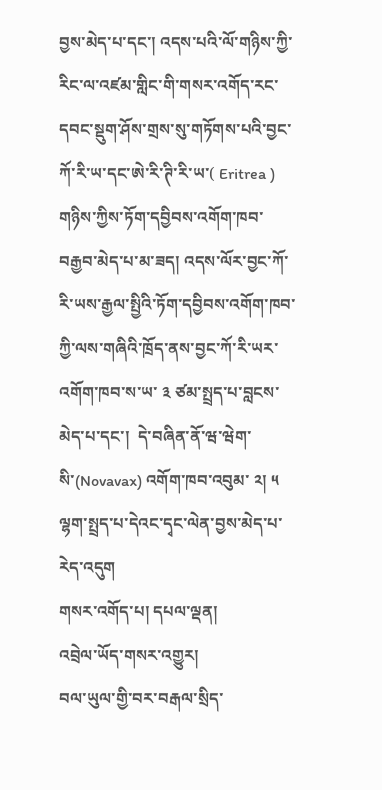བྱས་མེད་པ་དང་། འདས་པའི་ལོ་གཉིས་ཀྱི་རིང་ལ་འཛམ་གླིང་གི་གསར་འགོད་རང་དབང་སྡུག་ཤོས་གྲས་སུ་གཏོགས་པའི་བྱང་ཀོ་རི་ཡ་དང་ཨེ་རི་ཊི་རི་ཡ་( Eritrea ) གཉིས་ཀྱིས་ཏོག་དབྱིབས་འགོག་ཁབ་བརྒྱབ་མེད་པ་མ་ཟད། འདས་ལོར་བྱང་ཀོ་རི་ཡས་རྒྱལ་སྤྱིའི་ཏོག་དབྱིབས་འགོག་ཁབ་ཀྱི་ལས་གཞིའི་ཁྲོད་ནས་བྱང་ཀོ་རི་ཡར་འགོག་ཁབ་ས་ཡ་ ༣ ཙམ་སྤྲད་པ་བླངས་མེད་པ་དང་།  དེ་བཞིན་ནོ་ཝ་ཝེག་སི་(Novavax) འགོག་ཁབ་འབུམ་ ༢། ༥ ལྷག་སྤྲད་པ་དེའང་དྭང་ལེན་བྱས་མེད་པ་རེད་འདུག
གསར་འགོད་པ། དཔལ་ལྡན།
འབྲེལ་ཡོད་གསར་འགྱུར།
བལ་ཡུལ་གྱི་བར་བརྒལ་སྲིད་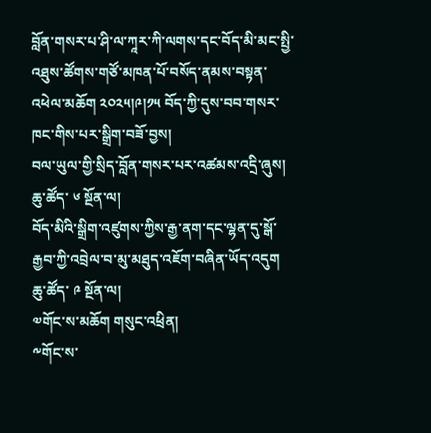བློན་གསར་པ་ཤི་ལ་ཀཱར་ཀི་ལགས་དང་བོད་མི་མང་སྤྱི་འཐུས་ཚོགས་གཙོ་མཁན་པོ་བསོད་ནམས་བསྟན་འཕེལ་མཆོག ༢༠༢༥།༩།༡༥ བོད་ཀྱི་དུས་བབ་གསར་ཁང་གིས་པར་སྒྲིག་བཟོ་བྱས།
བལ་ཡུལ་གྱི་སྲིད་བློན་གསར་པར་འཚམས་འདྲི་ཞུས།
ཆུ་ཚོད་ ༦ སྔོན་ལ།
བོད་མིའི་སྒྲིག་འཛུགས་ཀྱིས་རྒྱ་ནག་དང་ལྷན་དུ་སྒོ་རྒྱབ་ཀྱི་འབྲེལ་བ་མུ་མཐུད་འཇོག་བཞིན་ཡོད་འདུག
ཆུ་ཚོད་ ༩ སྔོན་ལ།
༧གོང་ས་མཆོག གསུང་འཕྲིན།
༸གོང་ས་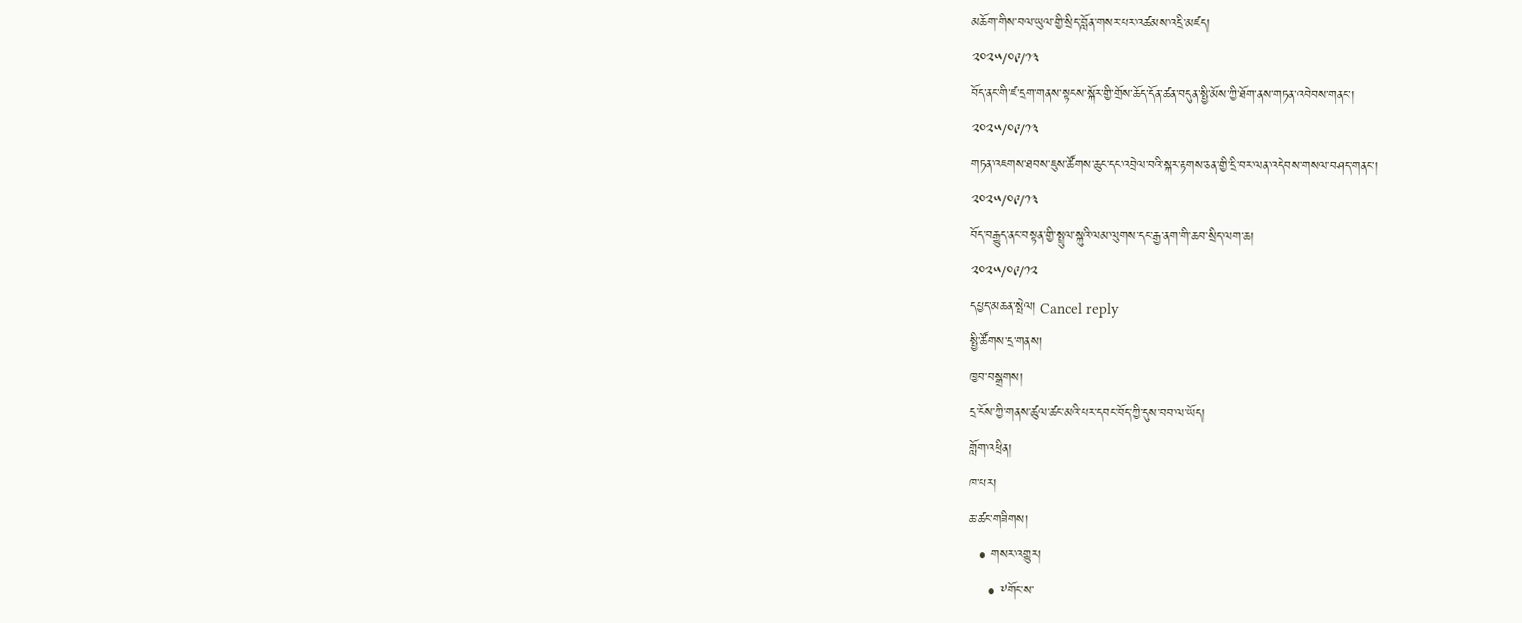མཆོག་གིས་བལ་ཡུལ་གྱི་སྲིད་བློན་གསར་པར་འཚམས་འདྲི་མཛད།
༢༠༢༥/༠༩/༡༣
བོད་ནང་གི་ཛ་དྲག་གནས་སྟངས་སྐོར་གྱི་གྲོས་ཆོད་དོན་ཚན་བདུན་སྤྱི་མོས་ཀྱི་ཐོག་ནས་གཏན་འབེབས་གནང་།
༢༠༢༥/༠༩/༡༣
གཏན་འཇགས་ཐབས་ཇུས་ཚོགས་ཆུང་དང་འབྲེལ་བའི་སྐར་རྟགས་ཅན་གྱི་དྲི་བར་ལན་འདེབས་གསལ་བཤད་གནང་།
༢༠༢༥/༠༩/༡༣
བོད་བརྒྱུད་ནང་བསྟན་གྱི་སྤྲུལ་སྐུའི་ལམ་ལུགས་དང་རྒྱ་ནག་གི་ཆབ་སྲིད་ལག་ཆ།
༢༠༢༥/༠༩/༡༢
དཔྱད་མཆན་སྤེལ། Cancel reply
སྤྱི་ཚོགས་དྲ་གནས།
ཁྱབ་བསྒྲགས།
དྲ་ངོས་ཀྱི་གནས་ཚུལ་ཚང་མའི་པར་དབང་བོད་ཀྱི་དུས་བབ་ལ་ཡོད།
གློག་འཕྲིན།
ཁ་པར།
ཆ་ཚང་གཟིགས།
  • གསར་འགྱུར།
    • ༸གོང་ས་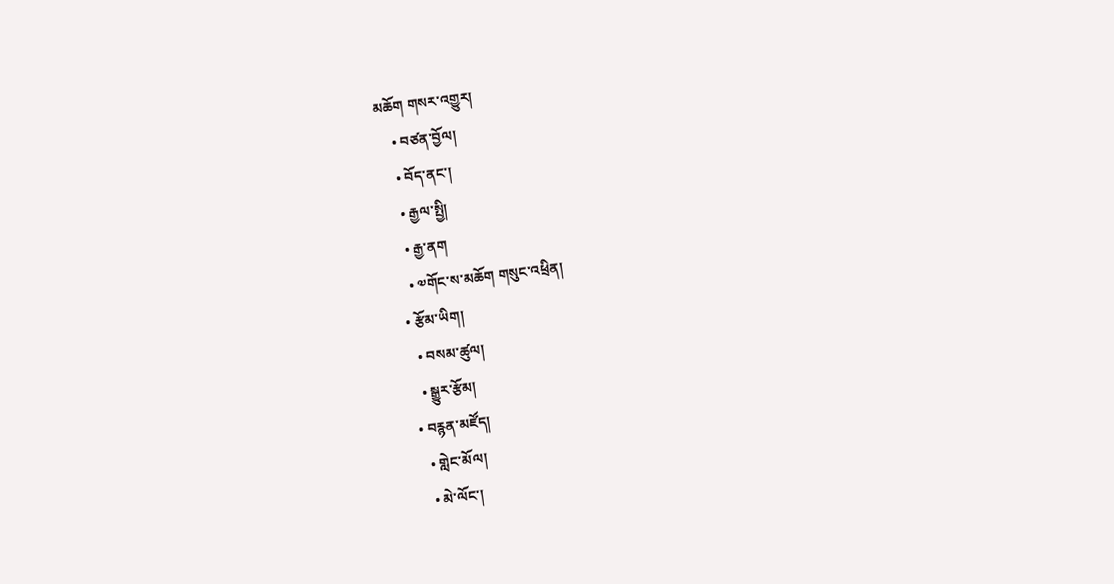མཆོག གསར་འགྱུར།
    • བཙན་བྱོལ།
    • བོད་ནང་།
    • རྒྱལ་སྤྱི།
    • རྒྱ་ནག
    • ༧གོང་ས་མཆོག གསུང་འཕྲིན།
  • རྩོམ་ཡིག།
    • བསམ་ཚུལ།
    • སྒྱུར་རྩོམ།
  • བརྙན་མཛོད།
    • གླེང་མོལ།
    • མེ་ལོང་།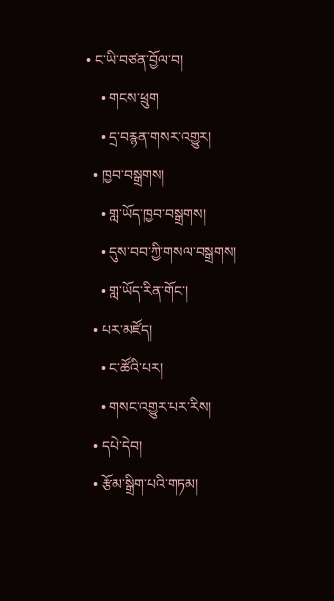• ང་ཡི་བཙན་བྱོལ་བ།
    • གངས་ཕྲུག
    • དྲ་བརྙན་གསར་འགྱུར།
  • ཁྱབ་བསྒྲགས།
    • གླ་ཡོད་ཁྱབ་བསྒྲགས།
    • དུས་བབ་ཀྱི་གསལ་བསྒྲགས།
    • གླ་ཡོད་རིན་གོང་།
  • པར་མཛོད།
    • ང་ཚོའི་པར།
    • གསང་འགྱུར་པར་རིས།
  • དཔེ་དེབ།
  • རྩོམ་སྒྲིག་པའི་གཏམ།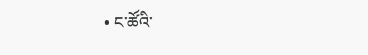• ང་ཚོའི་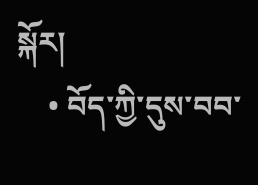སྐོར།
    • བོད་ཀྱི་དུས་བབ་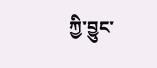ཀྱི་བྱུང་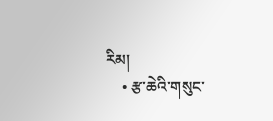རིམ།
    • རྩ་ཆེའི་གསུང་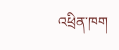འཕྲིན་ཁག